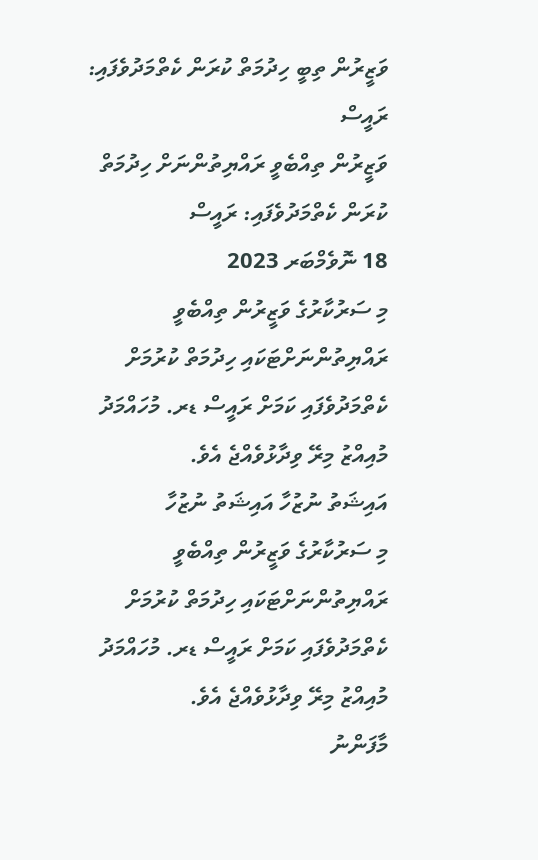ވަޒީރުން ތިބީ ހިދުމަތް ކުރަން ކެތްމަދުވެފައި: ރައީސް
ވަޒީރުން ތިއްބެވީ ރައްޔިތުންނަށް ހިދުމަތް ކުރަން ކެތްމަދުވެފައި: ރައީސް
18 ނޮވެމްބަރ 2023
މި ސަރުކާރުގެ ވަޒީރުން ތިއްބެވީ ރައްޔިތުންނަށްޓަކައި ހިދުމަތް ކުރުމަށް ކެތްމަދުވެފައި ކަމަށް ރައީސް ޑރ. މުހައްމަދު މުއިއްޒު މިރޭ ވިދާޅުވެއްޖެ އެވެ.
އައިޝަތު ނުޒުހާ އައިޝަތު ނުޒުހާ
މި ސަރުކާރުގެ ވަޒީރުން ތިއްބެވީ ރައްޔިތުންނަށްޓަކައި ހިދުމަތް ކުރުމަށް ކެތްމަދުވެފައި ކަމަށް ރައީސް ޑރ. މުހައްމަދު މުއިއްޒު މިރޭ ވިދާޅުވެއްޖެ އެވެ.
މާފަންނު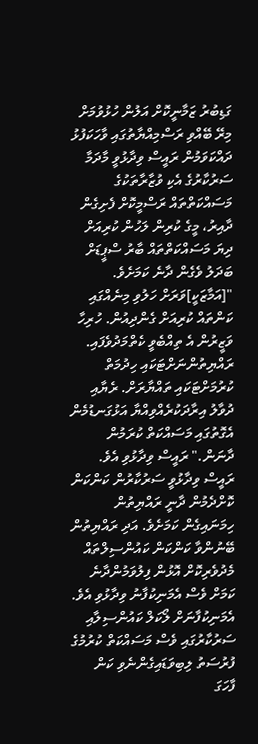ގަޑިބުރު ޒަމާނީކޮށް އަލުން ހުޅުވުމަށް މިރޭ ބޭއްވި ރަސްމިއްޔާތުގައި ވާހަކަފުޅު ދައްކަވަމުން ރައީސް ވިދާޅުވީ މާދަމާ ސަރުކާރުގެ އެކި ވުޒާރާތަކުގެ މަސައްކަތްތައް ރަސްމީކޮށް ފެށިގެން ދާއިރު، މީގެ ކުރިން ލަހުން ކުރިއަށް ދިޔަ މަސައްކަތްތައް ބާރު ސްޕީޑަށް ބަދަލު ވެގެން ދާނެ ކަމަށެވެ.
"[އަމާޒަކީ]ވަރަށް ހަލުވި މިނެއްގައި ކަންތައް ކުރިއަށް ގެންދިއުން. ހުރިހާ ވަޒީރުން އެ ތިއްބެވީ ކެތްމަދުވެފައި. ރައްޔިތުންނަށްޓަކައި ހިދުމަތް ކުރުމަށްޓަކައި ތައްޔާރަށް. ރެޔާއި ދުވާލު އިރާދަކުރެއްވިއްޔާ އަޅުގަނޑުމެން އެގޮތުގައި މަސައްކަތް ކުރަމުން ދާނަން." ރައީސް ވިދާޅުވި އެވެ.
ރައީސް ވިދާޅުވީ ސަރުކާރުން ކަންކަން ކޮށްދެމުން ދާނީ ރައްޔިތުން ހިމަނައިގެން ކަމަށެވެ. އަދި ރައްޔިތުން ބޭނުންވާ ކަންކަން ކައުންސިލްތައް މެދުވެރިކޮށް އޮޅުން ފިލުވަމުންދާނެ ކަމަށް ވެސް އެމަނިކުފާނު ވިދާޅުވި އެވެ.
އެމަނިކުފާނަށް ލޯކަލް ކައުންސިލާއި ސަރުކާރުގައި ވެސް މަސައްކަތް ކުރުމުގެ ފުރުސަތު ލިބިވަޑައިގެންނެވި ކަން ފާހަގަ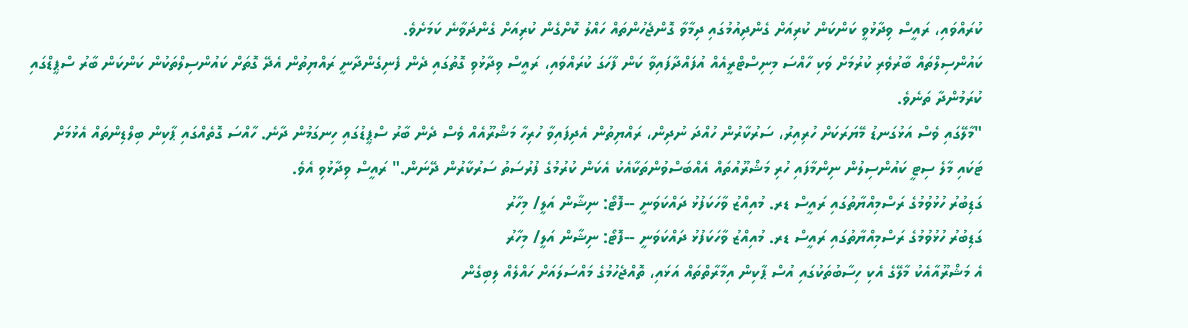ކުރައްވައި، ރައީސް ވިދާޅުވީ ކަންކަން ކުރިއަށް ގެންދިއުމުގައި ދިމާވާ ގޮންޖެހުންތައް ހައްލު ކޮށްގެން ކުރިއަށް ގެންދަވާނެ ކަމަށެވެ.
ކައުންސިލްތައް ބާރުވެރި ކުރުމަށް ވަކި ހާއްސަ މިނިސްޓްރީއެއް އުފައްދާފައިވާ ކަން ފާހަގަ ކުރައްވައި، ރައީސް ވިދާޅުވި ގޮތުގައި ދެން ފެނިގެންދާނީ ރައްޔިތުން އެދޭ ގޮތަށް ކައުންސިލްތަކުން ކަންކަން ބާރު ސްޕީޑްގައި ކުރަމުންދާ ތަނެވެ.
"މާލޭގައި ވެސް އަޅުގަނޑު މޭޔަރަކަށް ހުރިއިރު، ސަރުކާރުން ހުއްދަ ނުދިން، ރައްޔިތުން އެދިފައިވާ ހުރިހާ މަޝްރޫއެއް ވެސް ދެން ބާރު ސްޕީޑުގައި ހިނގަމުން ދާނެ. ހާއްސަ ގޮތެއްގައި ޕާކިން ބިލްޑިންތައް އެޅުމަށް ޓަކައި މާލެ ސިޓީ ކައުންސިލުން ނިންމާފައި ހުރި މަޝްރޫއުތައް އެއްބަސްވުންތަކާއެކު އެކަން ކުރުމުގެ ފުރުސަތު ސަރުކާރުން ދޭނަން." ރައީސް ވިދާޅުވި އެވެ.
ގަޑިބުރު ހުޅުވުމުގެ ރަސްމިއްޔާތުގައި ރައީސް ޑރ. މުއިއްޒު ވާހަކަފުޅު ދައްކަވަނީ --ފޮޓޯ: ނިޝާން އަލީ/ މިހާރު
ގަޑިބުރު ހުޅުވުމުގެ ރަސްމިއްޔާތުގައި ރައީސް ޑރ. މުއިއްޒު ވާހަކަފުޅު ދައްކަވަނީ --ފޮޓޯ: ނިޝާން އަލީ/ މިހާރު
އެ މަޝްރޫއާއެކު މާލޭގެ އެކި ހިސާބުތަކުގައި އުސް ޕާކިން އިމާރާތްތައް އަޅައި، ތޮއްޖެހުމުގެ މައްސަލައަށް ހައްލެއް ލިބިގެން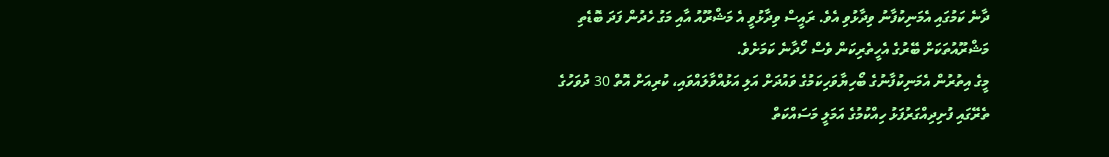ދާނެ ކަމުގައި އެމަނިކުފާނު ވިދާޅުވި އެވެ. ރައީސް ވިދާޅުވީ އެ މަޝްރޫއު އާއި މަގު ހެދުން ފަދަ ބޮޑެތި މަޝްރޫއުތަކަށް ބޭރުގެ އެހީތެރިކަން ވެސް ހޯދާނެ ކަމަށެވެ.
މީގެ އިތުރުން އެމަނިކުފާނުގެ ބޯހިޔާވަހިކަމުގެ ވައުދަށް އަލި އަޅުއްވާލައްވައި، ކުރިއަށް އޮތް 30 ދުވަހުގެ ތެރޭގައި ފުށިދިއްގަރުފަޅު ހިއްކުމުގެ އަމަލީ މަސައްކަތް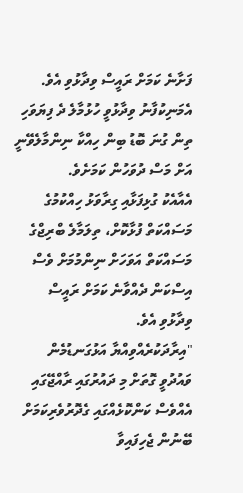ފަށާނެ ކަމަށް ރައީސް ވިދާޅުވި އެވެ. އެމަނިކުފާނު ވިދާޅުވީ ހުޅުމާލެ ދެ ފިޔަވަހި ތިން ގުނަ ބޮޑު ބިން ހިއްކާ ނިންމާލެވޭނީ އަށް މަސް ދުވަހުން ކަމަށެވެ.
އެއާއެކު ގުޅިފަޅާއި ގިރާވަޅު ހިއްކުމުގެ މަސައްކަތް ފުޅާކޮށް، ތިލަމާލެ ބްރިޖްގެ މަސައްކަތް އަވަހަށް ނިންމުމަށް ވެސް އިސްކަން ދެއްވާނެ ކަމަށް ރައީސް ވިދާޅުވި އެވެ.
"އިރާދަކުރެއްވިއްޔާ އަޅުގަނޑުމެން ވައުދުވީ ގޮތަށް މި ދައުރުގައި ރާއްޖޭގައި އެއްވެސް ކަންކޮޅެއްގައި ގެދޮރުވެރިކަމަށް ބޭނުން ޖެހިފައިވާ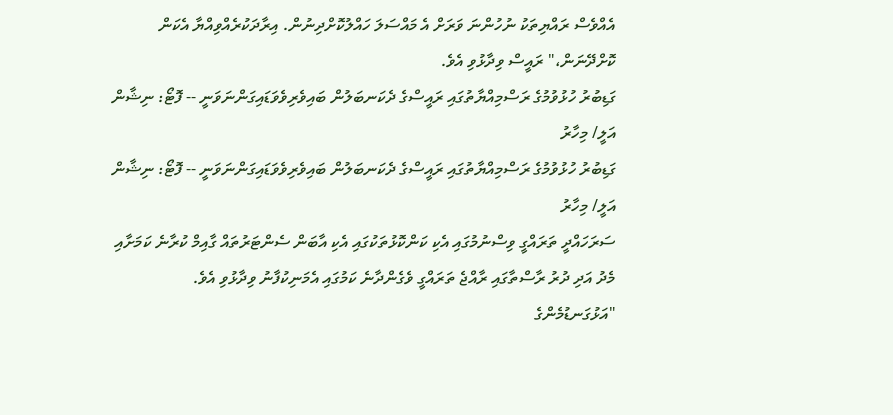އެއްވެސް ރައްޔިތަކު ނުހުންނަ ވަރަށް އެ މައްސަލަ ހައްލުކޮށްދިނުން. އިރާދަކުރެއްވިއްޔާ އެކަން ކޮށްދޭނަން،" ރައީސް ވިދާޅުވި އެވެ.
ގަޑިބުރު ހުޅުވުމުގެ ރަސްމިއްޔާތުގައި ރައީސްގެ ދެކަނބަލުން ބައިވެރިވެވަޑައިގަންނަވަނީ -- ފޮޓޯ: ނިޝާން އަލީ/ މިހާރު
ގަޑިބުރު ހުޅުވުމުގެ ރަސްމިއްޔާތުގައި ރައީސްގެ ދެކަނބަލުން ބައިވެރިވެވަޑައިގަންނަވަނީ -- ފޮޓޯ: ނިޝާން އަލީ/ މިހާރު
ސަރަހައްދީ ތަރައްގީ ވިސްނުމުގައި އެކި ކަންކޮޅުތަކުގައި އެކި އާބަން ސެންޓަރުތައް ގާއިމް ކުރާނެ ކަމަށާއި މެދު އަދި ދުރު ރާސްތާގައި ރާއްޖެ ތަރައްގީ ވެގެންދާނެ ކަމުގައި އެމަނިކުފާނު ވިދާޅުވި އެވެ.
"އަޅުގަނޑުމެންގެ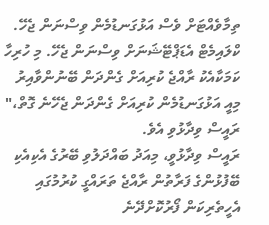ތިމާވެއްޓަށް ވެސް އަޅުގަނޑުމެން ވިސްނަން ޖެހޭ. ކްލައިމެޓް އެޑަޕްޓޭޝަނަށް ވިސްނަން ޖެހޭ. މި ހުރިހާ ކަމަކާއެކު ރާއްޖެ ކުރިއަށް ގެންދަން ބޭނުންވާއިރު މިއީ އަޅުގަނޑުމެން ކުރިއަށް ގެންދަން ޖެހޭނެ ގޮތް،" ރައީސް ވިދާޅުވި އެވެ.
ރައީސް ވިދާޅުވީ، މިއަދު ބައްދަލުވި ބޭރުގެ އެކިއެކި ބޭފުޅުންގެ ފަރާތުން ރާއްޖެ ތަރައްގީ ކުރުމުގައި އެހީތެރިކަން ފޯރުކޮށްދޭނެ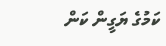ކަމުގެ ޔަގީން ކަން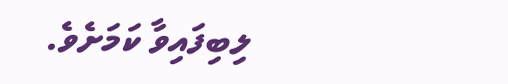ލިބިފައިވާ ކަމަށެވެ.